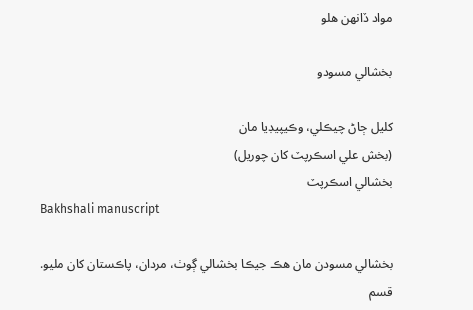مواد ڏانھن هلو

بخشالي مسودو

کليل ڄاڻ چيڪلي، وڪيپيڊيا مان
(بخش علي اسڪرپٽ کان چوريل)
بخشالي اسڪرپٽ
Bakhshali manuscript

بخشالي مسودن مان هڪ جيڪا بخشالي ڳوٺ، مردان، پاڪستان کان مليو.
قسم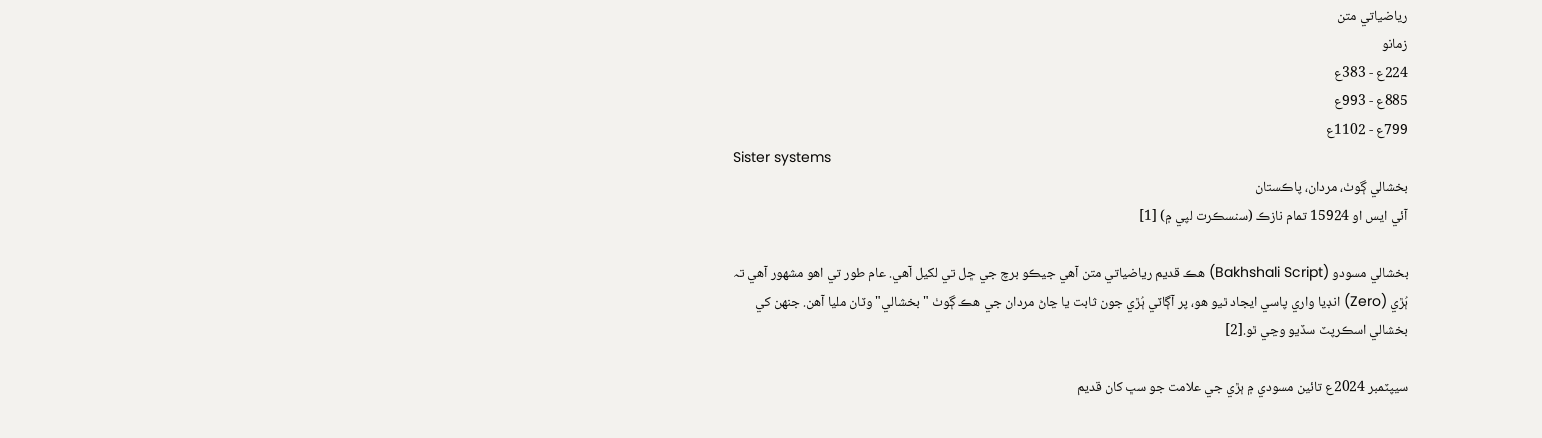رياضياتي متن
زمانو
224ع - 383ع
885ع - 993ع
799ع - 1102ع
Sister systems
بخشالي ڳوٺ، مردان، پاڪستان
آئي ايس او 15924 تمام نازڪ (سنسڪرت لپي ۾) [1]

بخشالي مسودو (Bakhshali Script) هڪ قديم رياضياتي متن آهي جيڪو برچ جي ڇل تي لکيل آهي. عام طور تي اهو مشھور آهي تہ ٻُڙي (Zero) انڊيا واري پاسي ايجاد ٿيو هو، پر آڳاٽي ٻُڙي جون ثابت يا ڃاڻ مردان جي هڪ ڳوٺ "بخشالي" وٽان مليا آهن. جنھن کي بخشالي اسڪرپٽ سڏيو وڃي ٿو.[2]

سيپٽمبر 2024ع تائين مسودي ۾ ٻڙي جي علامت جو سڀ کان قديم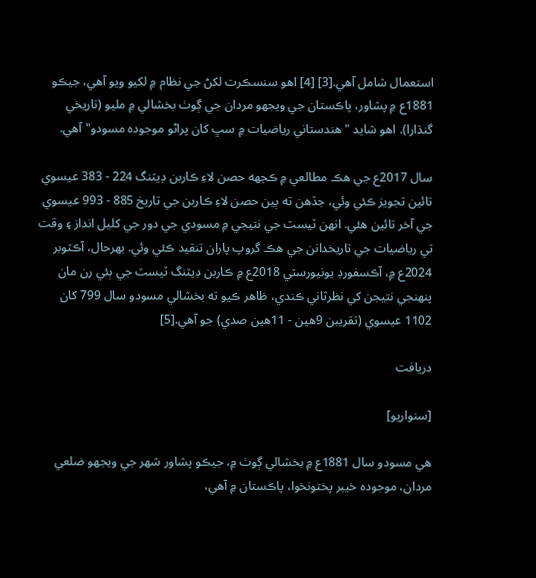استعمال شامل آهي.[3] [4] اهو سنسڪرت لکڻ جي نظام ۾ لکيو ويو آهي، جيڪو 1881ع ۾ پشاور، پاڪستان جي ويجهو مردان جي ڳوٺ بخشالي ۾ مليو (تاريخي گنڌارا). اهو شايد "هندستاني رياضيات ۾ سڀ کان پراڻو موجوده مسودو" آهي.

سال 2017ع جي هڪ مطالعي ۾ ڪجهه حصن لاءِ ڪاربن ڊيٽنگ 224 - 383 عيسوي تائين تجويز ڪئي وئي، جڏهن ته ٻين حصن لاءِ ڪاربن جي تاريخ 885 - 993 عيسوي جي آخر تائين هئي. انهن ٽيسٽ جي نتيجي ۾ مسودي جي دور جي کليل انداز ۽ وقت تي رياضيات جي تاريخدانن جي هڪ گروپ پاران تنقيد ڪئي وئي. بهرحال، آڪٽوبر 2024ع ۾، آڪسفورڊ يونيورسٽي 2018ع ۾ ڪاربن ڊيٽنگ ٽيسٽ جي ٻئي رن مان پنهنجي نتيجن کي نظرثاني ڪندي، ظاهر ڪيو ته بخشالي مسودو سال 799 کان 1102 عيسوي (تقريبن 9هين - 11هين صدي) جو آهي.[5]

دريافت

[سنواريو]

هي مسودو سال 1881ع ۾ بخشالي ڳوٺ ۾، جيڪو پشاور شهر جي ويجهو ضلعي مردان، موجوده خيبر پختونخوا، پاڪستان ۾ آهي،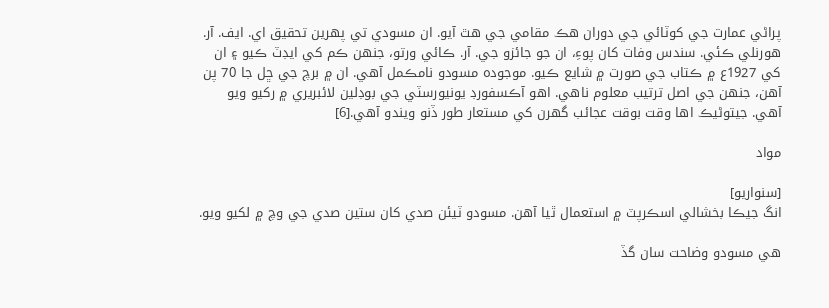پراڻي عمارت جي کوٽائي جي دوران هڪ مقامي جي هٿ آيو. ان مسودي تي پهرين تحقيق اي. ايف. آر. هورنلي ڪئي. سندس وفات کان پوءِ، ان جو جائزو جي. آر. ڪائي ورتو، جنهن ڪم کي ايڊٽ ڪيو ۽ ان کي 1927ع ۾ ڪتاب جي صورت ۾ شايع ڪيو. موجوده مسودو نامڪمل آهي. ان ۾ برچ جي ڇل جا 70 پن آهن، جنهن جي اصل ترتيب معلوم ناهي. اهو آڪسفورڊ يونيورسٽي جي بوڊلين لائبريري ۾ رکيو ويو آهي. جيتوڻيڪ اها وقت بوقت عجائب گهرن کي مستعار طور ڏنو ويندو آهي.[6]

مواد

[سنواريو]
انگ جيڪا بخشالي اسڪرپٽ ۾ استعمال ٿيا آهن. مسودو ٽيئن صدي کان ستين صدي جي وچ ۾ لکيو ويو.

هي مسودو وضاحت سان گڏ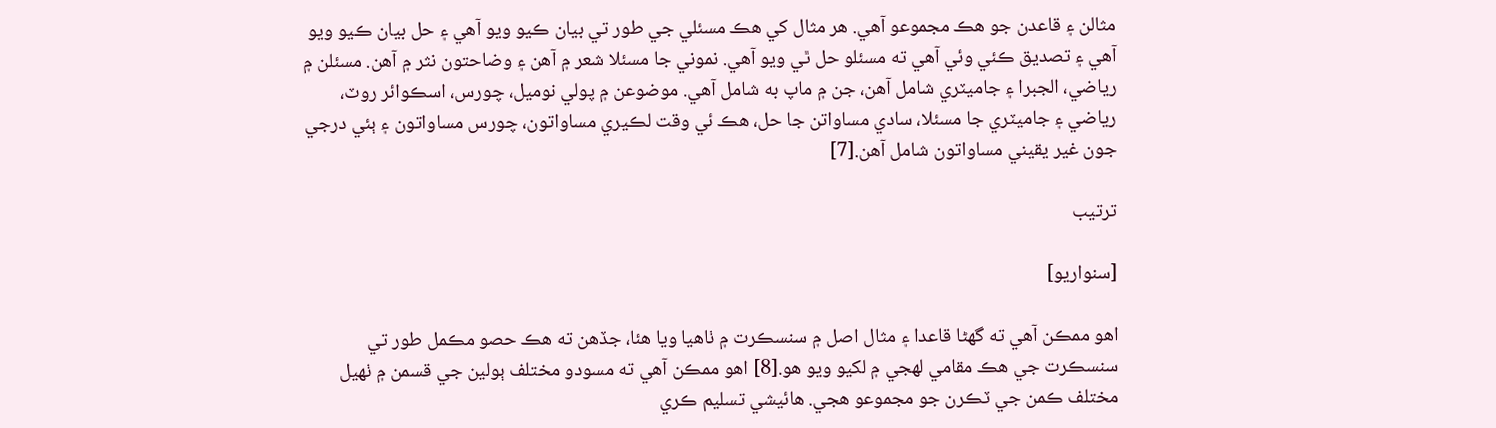مثالن ۽ قاعدن جو هڪ مجموعو آهي. هر مثال کي هڪ مسئلي جي طور تي بيان ڪيو ويو آهي ۽ حل بيان ڪيو ويو آهي ۽ تصديق ڪئي وئي آهي ته مسئلو حل ٿي ويو آهي. نموني جا مسئلا شعر ۾ آهن ۽ وضاحتون نثر ۾ آهن. مسئلن ۾ رياضي، الجبرا ۽ جاميٽري شامل آهن، جن ۾ ماپ به شامل آهي. موضوعن ۾ پولي نوميل، چورس، اسڪوائر روٽ، رياضي ۽ جاميٽري جا مسئلا، سادي مساواتن جا حل، هڪ ئي وقت لڪيري مساواتون، چورس مساواتون ۽ ٻئي درجي جون غير يقيني مساواتون شامل آهن.[7]

ترتيب

[سنواريو]

اهو ممڪن آهي ته گهڻا قاعدا ۽ مثال اصل ۾ سنسڪرت ۾ ٺاهيا ويا هئا، جڏهن ته هڪ حصو مڪمل طور تي سنسڪرت جي هڪ مقامي لهجي ۾ لکيو ويو هو.[8] اهو ممڪن آهي ته مسودو مختلف ٻولين جي قسمن ۾ ٺهيل مختلف ڪمن جي ٽڪرن جو مجموعو هجي. هائيشي تسليم ڪري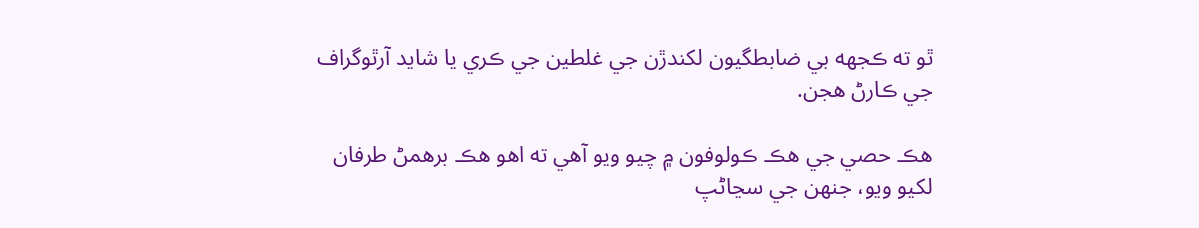ٿو ته ڪجهه بي ضابطگيون لکندڙن جي غلطين جي ڪري يا شايد آرٿوگراف جي ڪارڻ هجن.

هڪ حصي جي هڪ ڪولوفون ۾ چيو ويو آهي ته اهو هڪ برهمڻ طرفان لکيو ويو، جنهن جي سڃاڻپ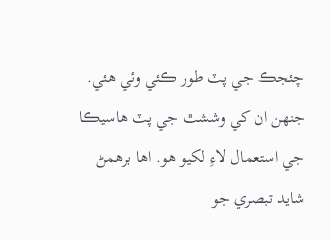چئجڪ جي پٽ طور ڪئي وئي هئي. جنهن ان کي وششٿ جي پٽ هاسيڪا جي استعمال لاءِ لکيو هو. اها برهمڻ شايد تبصري جو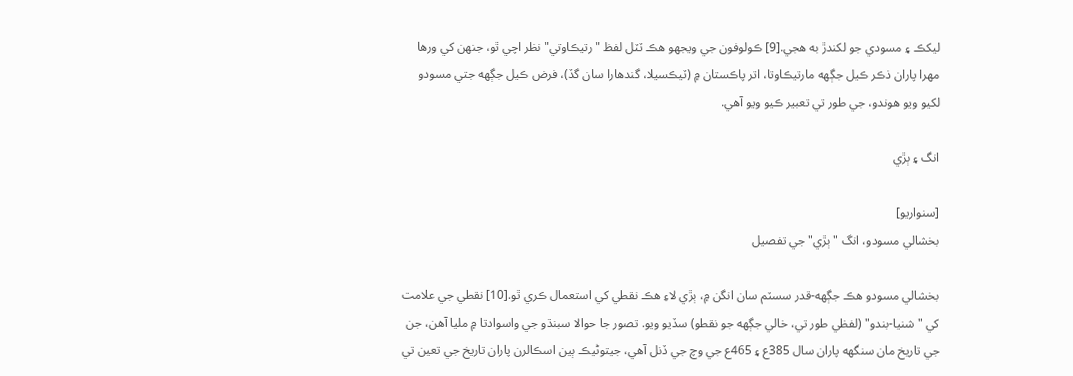ليکڪ ۽ مسودي جو لکندڙ به هجي.[9] ڪولوفون جي ويجهو هڪ ٽٽل لفظ "رتيڪاوتي" نظر اچي ٿو، جنهن کي ورها مهرا پاران ذڪر ڪيل جڳهه مارتيڪاوتا، اتر پاڪستان ۾ (ٽيڪسيلا، گندھارا سان گڏ)، فرض ڪيل جڳهه جتي مسودو لکيو ويو هوندو، جي طور تي تعبير ڪيو ويو آهي.

انگ ۽ ٻڙي

[سنواريو]
بخشالي مسودو، انگ "ٻڙي" جي تفصيل

بخشالي مسودو هڪ جڳهه-قدر سسٽم سان انگن ۾، ٻڙي لاءِ هڪ نقطي کي استعمال ڪري ٿو.[10] نقطي جي علامت کي "شنيا-بندو" (لفظي طور تي، خالي جڳهه جو نقطو) سڏيو ويو. تصور جا حوالا سبنڌو جي واسوادتا ۾ مليا آهن، جن جي تاريخ مان سنگهه پاران سال 385ع ۽ 465ع جي وچ جي ڏنل آهي، جيتوڻيڪ ٻين اسڪالرن پاران تاريخ جي تعين تي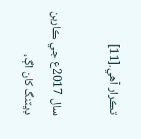تڪرار آهي.[11]

سال 2017ع جي ڪاربن ڊيٽنگ کان اڳ،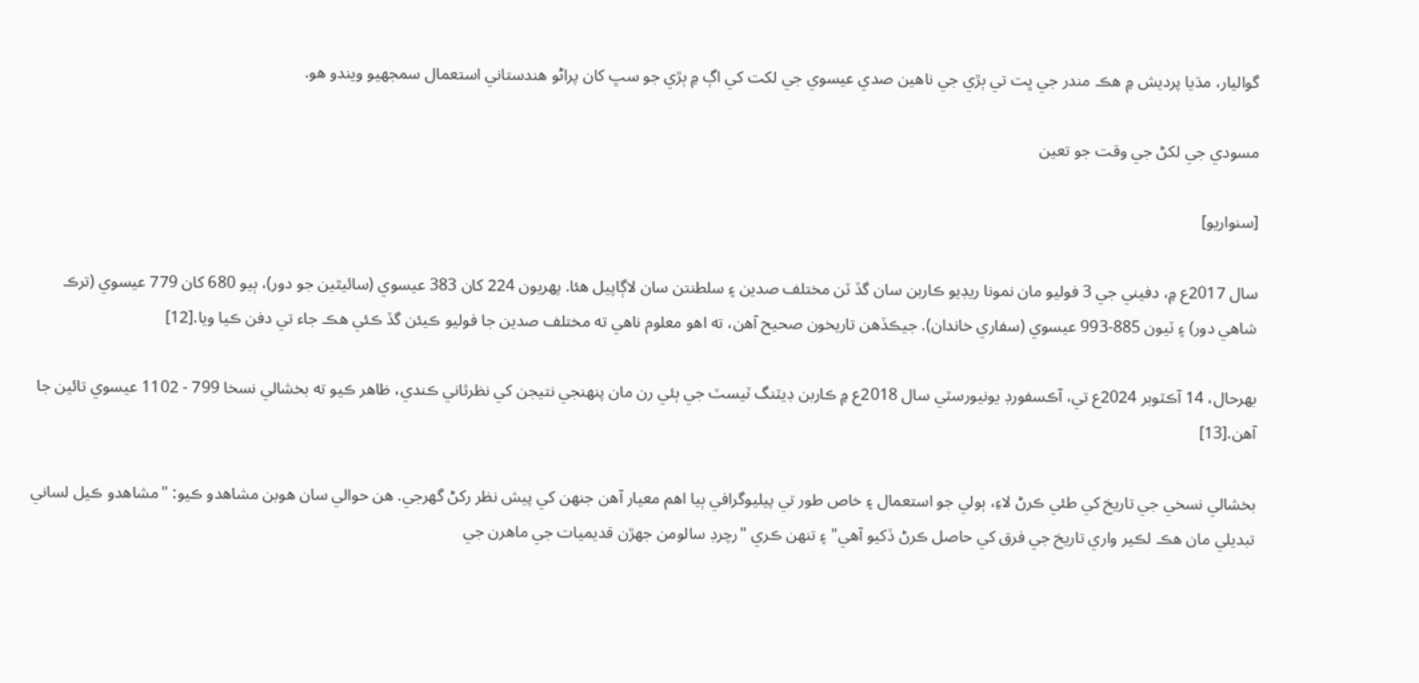گواليار، مڌيا پرديش ۾ هڪ مندر جي ڀت تي ٻڙي جي ناهين صدي عيسوي جي لکت کي اڳ ۾ ٻڙي جو سڀ کان پراڻو هندستاني استعمال سمجهيو ويندو هو.

مسودي جي لکڻ جي وقت جو تعين

[سنواريو]

سال 2017ع ۾، دفيني جي 3 فوليو مان نمونا ريڊيو ڪاربن سان گڏ ٽن مختلف صدين ۽ سلطنتن سان لاڳاپيل هئا. پهريون 224 کان 383 عيسوي (سائيٿين جو دور)، ٻيو 680 کان 779 عيسوي (ترڪ شاهي دور) ۽ ٽيون 885-993 عيسوي (سفاري خاندان). جيڪڏهن تاريخون صحيح آهن، ته اهو معلوم ناهي ته مختلف صدين جا فوليو ڪيئن گڏ ڪئي هڪ جاء تي دفن ڪيا ويا.[12]

بهرحال، 14 آڪٽوبر 2024ع تي، آڪسفورڊ يونيورسٽي سال 2018ع ۾ ڪاربن ڊيٽنگ ٽيسٽ جي ٻئي رن مان پنهنجي نتيجن کي نظرثاني ڪندي، ظاهر ڪيو ته بخشالي نسخا 799 - 1102 عيسوي تائين جا آهن.[13]

بخشالي نسخي جي تاريخ کي طئي ڪرڻ لاءِ، ٻولي جو استعمال ۽ خاص طور تي پيليوگرافي ٻيا اهم معيار آهن جنهن کي پيش نظر رکڻ گهرجي. هن حوالي سان هوبن مشاهدو ڪيو: "مشاهدو ڪيل لساني تبديلي مان هڪ لڪير واري تاريخ جي فرق کي حاصل ڪرڻ ڏکيو آهي" ۽ تنهن ڪري "رچرڊ سالومن جهڙن قديميات جي ماهرن جي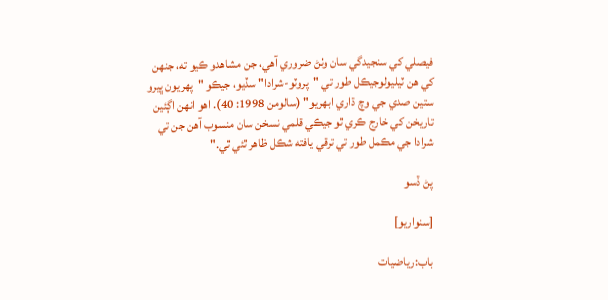فيصلي کي سنجيدگي سان وٺڻ ضروري آهي، جن مشاهدو ڪيو ته، جنهن کي هن ٽيليولوجيڪل طور تي "پروٽو-شرادا" سڏيو، جيڪو "پهريون ڀيرو ستين صدي جي وچ ڌاري ابھريو" (سالومن 1998: 40). اهو انهن اڳئين تاريخن کي خارج ڪري ٿو جيڪي قلمي نسخن سان منسوب آهن جن تي شرادا جي مڪمل طور تي ترقي يافته شڪل ظاهر ٿئي ٿي."

پڻ ڏسو

[سنواريو]

باب:رياضيات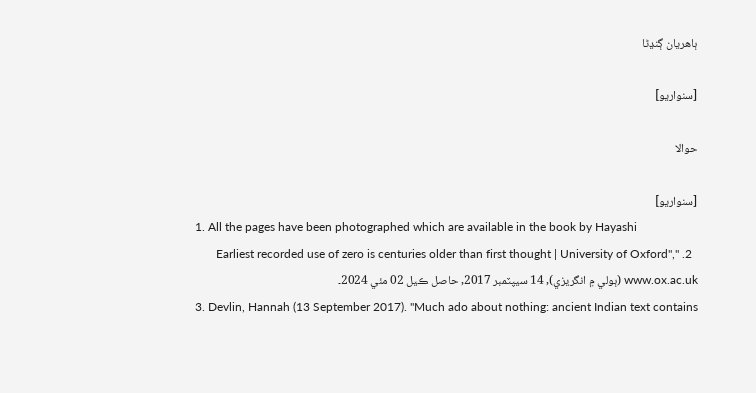ٻاهريان ڳنڍڻا

[سنواريو]

حوالا

[سنواريو]
  1. All the pages have been photographed which are available in the book by Hayashi
  2. "Earliest recorded use of zero is centuries older than first thought | University of Oxford", www.ox.ac.uk (ٻولي ۾ انگريزي), 14 سيپٽمبر 2017, حاصل ڪيل 02 مئي 2024۔
  3. Devlin, Hannah (13 September 2017). "Much ado about nothing: ancient Indian text contains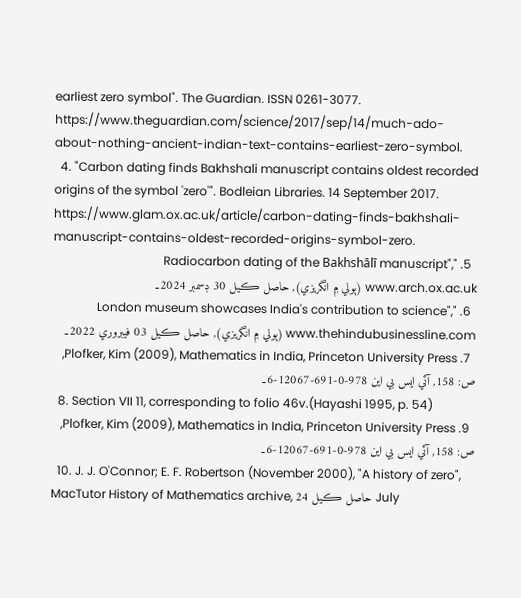earliest zero symbol". The Guardian. ISSN 0261-3077. https://www.theguardian.com/science/2017/sep/14/much-ado-about-nothing-ancient-indian-text-contains-earliest-zero-symbol.
  4. "Carbon dating finds Bakhshali manuscript contains oldest recorded origins of the symbol 'zero'". Bodleian Libraries. 14 September 2017. https://www.glam.ox.ac.uk/article/carbon-dating-finds-bakhshali-manuscript-contains-oldest-recorded-origins-symbol-zero.
  5. "Radiocarbon dating of the Bakhshālī manuscript", www.arch.ox.ac.uk (ٻولي ۾ انگريزي), حاصل ڪيل 30 ڊسمبر 2024۔
  6. "London museum showcases India's contribution to science", www.thehindubusinessline.com (ٻولي ۾ انگريزي), حاصل ڪيل 03 فيبروري 2022۔
  7. Plofker, Kim (2009), Mathematics in India, Princeton University Press, ص: 158, آئي ايس بي اين 978-0-691-12067-6۔
  8. Section VII 11, corresponding to folio 46v.(Hayashi 1995, p. 54)
  9. Plofker, Kim (2009), Mathematics in India, Princeton University Press, ص: 158, آئي ايس بي اين 978-0-691-12067-6۔
  10. J. J. O'Connor; E. F. Robertson (November 2000), "A history of zero", MacTutor History of Mathematics archive, حاصل ڪيل 24 July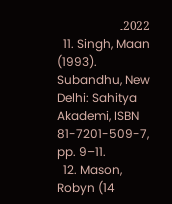2022۔
  11. Singh, Maan (1993). Subandhu, New Delhi: Sahitya Akademi, ISBN 81-7201-509-7, pp. 9–11.
  12. Mason, Robyn (14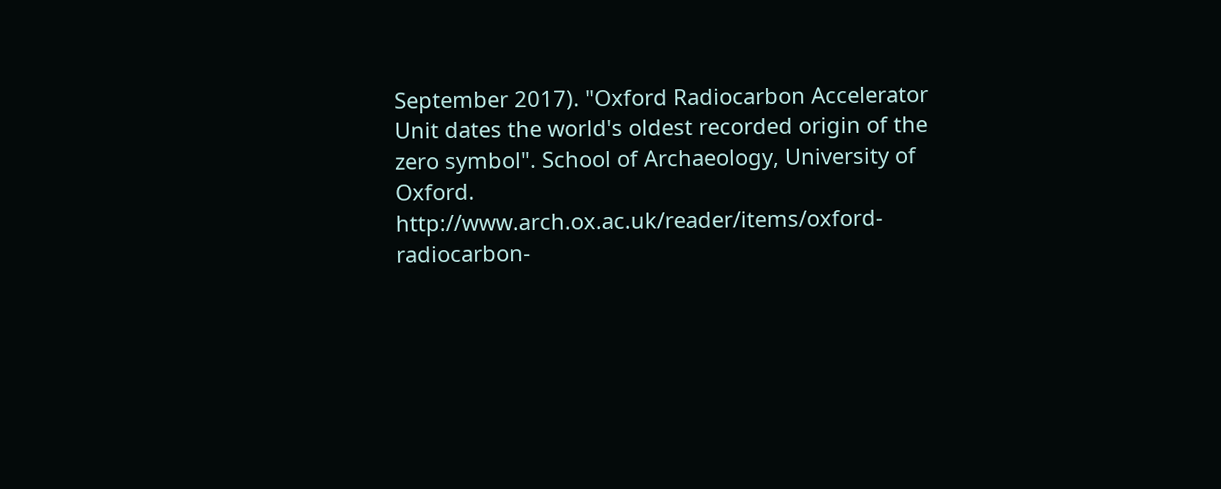September 2017). "Oxford Radiocarbon Accelerator Unit dates the world's oldest recorded origin of the zero symbol". School of Archaeology, University of Oxford. http://www.arch.ox.ac.uk/reader/items/oxford-radiocarbon-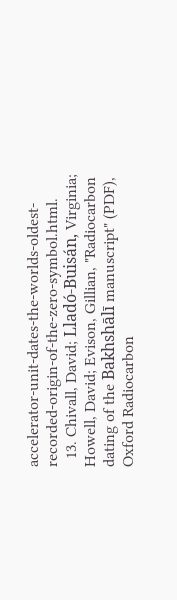accelerator-unit-dates-the-worlds-oldest-recorded-origin-of-the-zero-symbol.html.
  13. Chivall, David; Lladó-Buisán, Virginia; Howell, David; Evison, Gillian, "Radiocarbon dating of the Bakhshālī manuscript" (PDF), Oxford Radiocarbon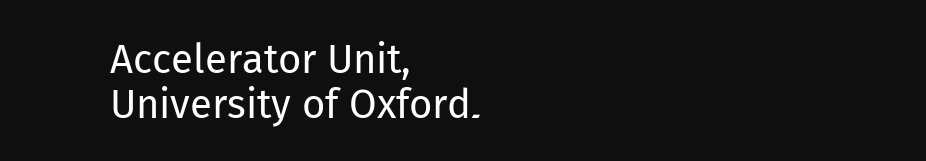Accelerator Unit, University of Oxford۔